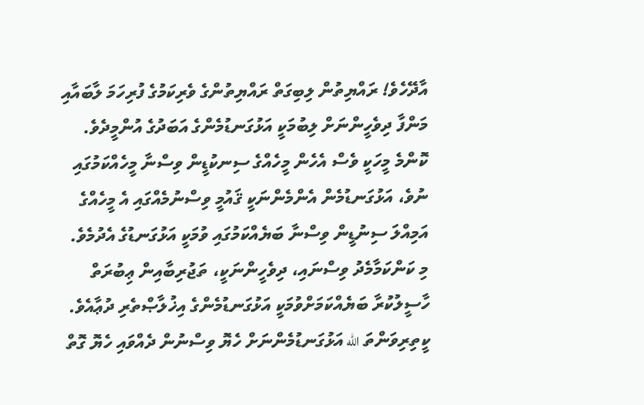އާދޭހެވެ! ރައްޔިތުން ލިބިގަތް ރައްޔިތުންގެ ވެރިކަމުގެ ފުރިހަމަ ލާބައާއި މަންފާ ދިވެހީންނަށް ލިބުމަކީ އަޅުގަނޑުމެންގެ އަބަދުގެ އުންމީދެވެ. ކޮންމެ މީހަކީ ވެސް އެހެން މީހެއްގެ ސިނކުޑީން ވިސްނާ މީހެއްކަމުގައި ނުވެ، އަޅުގަނޑުމެން އެންމެންނަކީ ޤައުމީ ވިސްނުމެއްގައި އެ މީހެއްގެ އަމިއްލަ ސިނުޑީން ވިސްނާ ބަޔެއްކަމުގައި ވުމަކީ އަޅުގަނޑުގެ އެދުމެވެ. މި ކަންކަމާމެދު ވިސްނައި، ދިވެހީންނަކީ، ތަޖުރިބާއިން ޢިބުރަތް ހާސީލުކުރާ ބަޔެއްކަމަށްވުމަކީ އަޅުގަނޑުމެންގެ އިޚުލާޞްތެރި ދުޢާއެވެ. ކީތިރިވަންތަ الله އަޅުގަނޑުމެންނަށް ހެޔޮ ވިސްނުން ދެއްވައި ހެޔޮ ގޮތް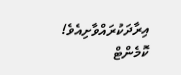އިރާދަކުރައްވާށިއެވެ!
ކޮމެންޓް